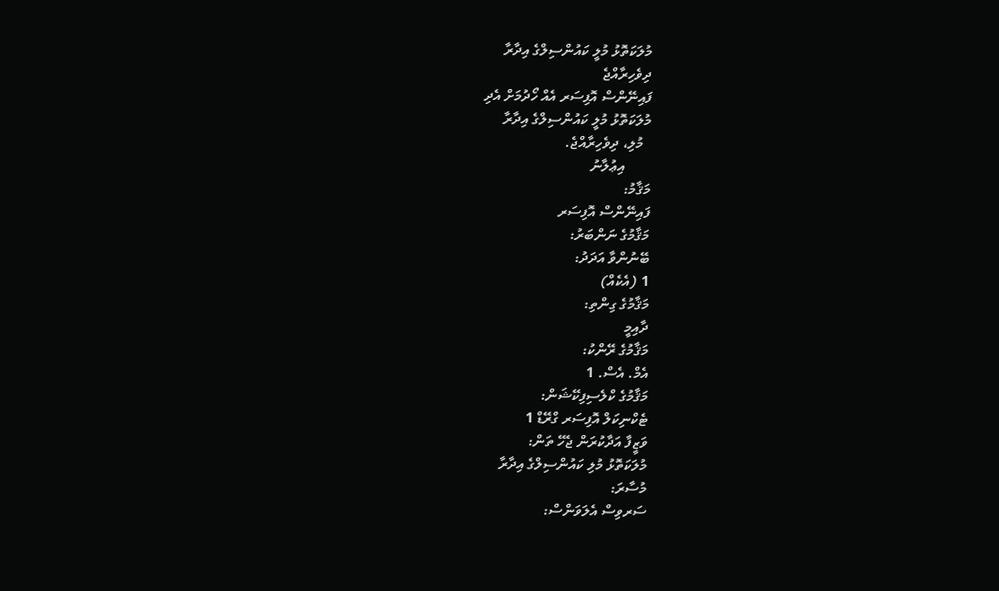މުލަކަތޮޅު މުލީ ކައުންސިލްގެ އިދާރާ
ދިވެހިރާއްޖެ
ފައިނޭންސް އޮފިސަރ އެއް ހޯދުމަށް އެދި
މުލަކަތޮޅު މުލީ ކައުންސިލްގެ އިދާރާ
  މުލި، ދިވެހިރާއްޖެ.
       އިޢުލާނު
މަޤާމު:
ފައިނޭންސް އޮފިސަރ
މަޤާމުގެ ނަންބަރު:
ބޭނުންވާ އަދަދު:
1 (އެކެއް)
މަޤާމުގެ ގިންތި:
ދާއިމީ
މަޤާމުގެ ރޭންކު:
އެމް. އެސް. 1
މަޤާމުގެ ކްލެސިފިކޭޝަން:
ޓެކްނިކަލް އޮފިސަރ ގްރޭޑް 1
ވަޒީފާ އަދާކުރަން ޖެހޭ ތަން:
މުލަކަތޮޅު މުލި ކައުންސިލްގެ އިދާރާ
މުސާރަ:
ސަރވިސް އެލަވަންސް: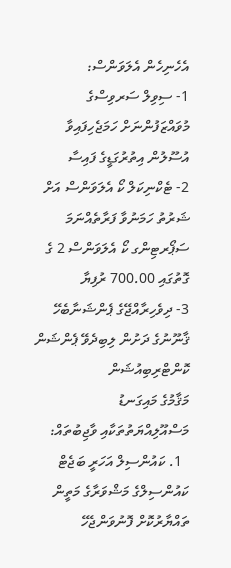އެހެނިހެން އެލަވަންސް:
1- ސިވިލް ސަރވިސްގެ މުވައްޒަފުންނަށް ހަމަޖެހިފައިވާ އުސޫލުން އިތުރުގަޑީގެ ފައިސާ
2- ޓެކްނިކަލް ކޯ އެލަވަންސް އަށް ޝަރުތު ހަމަނުވާ ފަރާތެއްނަމަ ސަޕޯރޓިންގ ކޯ އެލަވަންސް 2 ގެ ގޮތުގައި 700.00 ރުފިޔާ
3- ދިވެހިރާއްޖޭގެ ޕެންޝަނާބެހޭ ޤާނޫނުގެ ދަށުން ލިބިދެވޭ ޕެންޝަން ކޮންޓްރިބިއުޝަން
މަޤާމުގެ މައިގަނޑު މަސްއޫލިއްޔަތުތަކާއި ވާޖިބުތައް:
  1. ކައުންސިލް އަހަރީ ބަޖެޓް ކައުންސިލްގެ މަޝްވަރާގެ މަތީން ތައްޔާރުކޮށް ފޮނުވަންޖެހޭ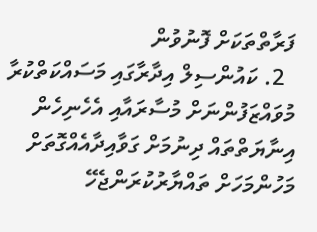ފަރާތްތަކަށް ފޮނުވުން
  2. ކައުންސިލް އިދާރާގައި މަސައްކަތްކުރާ މުވައްޒަފުންނަށް މުސާރައާއި އެހެނިހެން އިނާޔަތްތައް ދިނުމަށް ގަވާއިދާއެއްގޮތަށް މަހުންމަހަށް ތައްޔާރުކުރަންޖެހޭ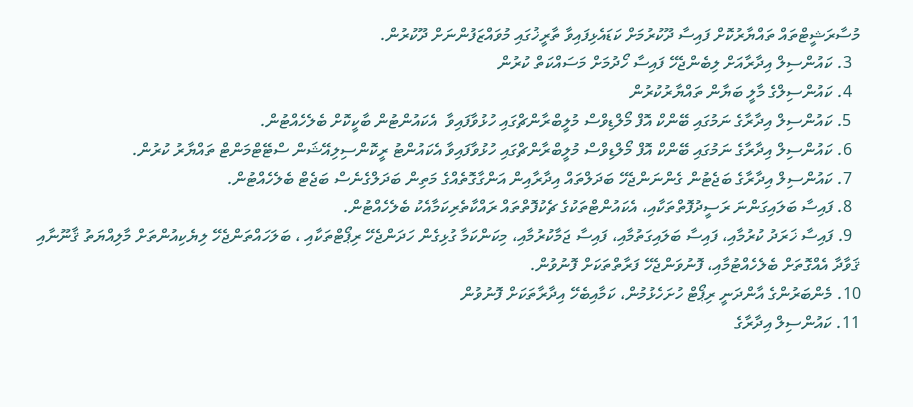މުސާރަޝީޓްތައް ތައްޔާރުކޮށް ފައިސާ ދޫކުރުމަށް ކަޑައެޅިފައިވާ ތާރީޚުގައި މުވައްޒަފުންނަށް ދޫކުރުން.
  3. ކައުންސިލް އިދާރާއަށް ލިބެންޖެހޭ ފައިސާ ހޯދުމަށް މަސައްކަތް ކުރުން
  4. ކައުންސިލްގެ މާލީ ބަޔާން ތައްޔާރުކުރުން
  5. ކައުންސިލް އިދާރާގެ ނަމުގައި ބޭންކް އޮފް މޯލްޑިވްސް މުލީބްރާންޗްގައި ހުޅުވާފައިވާ  އެކައުންޓުން ބާކީކޮށް ބެލެހެއްޓުން.
  6. ކައުންސިލް އިދާރާގެ ނަމުގައި ބޭންކް އޮފް މޯލްޑިވްސް މުލީބްރާންޗްގައި ހުޅުވާފައިވާ އެކައުންޓު ރީކޮންސިލިއޭޝަން ސްޓޭޓްމަންޓް ތައްޔާރު ކުރުން.
  7. ކައުންސިލް އިދާރާގެ ބަޖެޓުން ގެންނަންޖެހޭ ބަދަލްތައް އިދާރާއިން އަންގާގޮތެއްގެ މަތިން ބަދަލްގެނެސް ބަޖެޓް ބެލެހެއްޓުން.
  8. ފައިސާ ބަލައިގަންނަ ރަސީދުފޮތްތަކާއި، އެކައުންޓްތަކުގެ ޗެކުފޮތްތައް ރައްކާތެރިކަމާއެކު ބެލެހެއްޓުން.
  9. ފައިސާ ޚަރަދު ކުރުމާއި، ފައިސާ ބަލައިގަތުމާއި، ފައިސާ ޖަމާކުރުމާއި، މިކަންކަމާ ގުޅިގެން ހަދަންޖެހޭ ރިޕޯޓްތަކާއި ، ބަލަހައްތަންޖެހޭ ލިޔެކިއުންތަށް މާލިއްޔަތު ޤާނޫނާއި ޤަވާދާ އެއްގޮތަށް ބެލެހެއްޓުމާއި، ފޮނުވަންޖެހޭ ފަރާތްތަކަށް ފޮނުވުން.
10. މެންބަރުންގެ އާންދަނީ ރިޕޯޓް ހުށަހެޅުމުން، ކަމާއިބެހޭ އިދާރާތަކަށް ފޮނުވުން
11. ކައުންސިލް އިދާރާގެ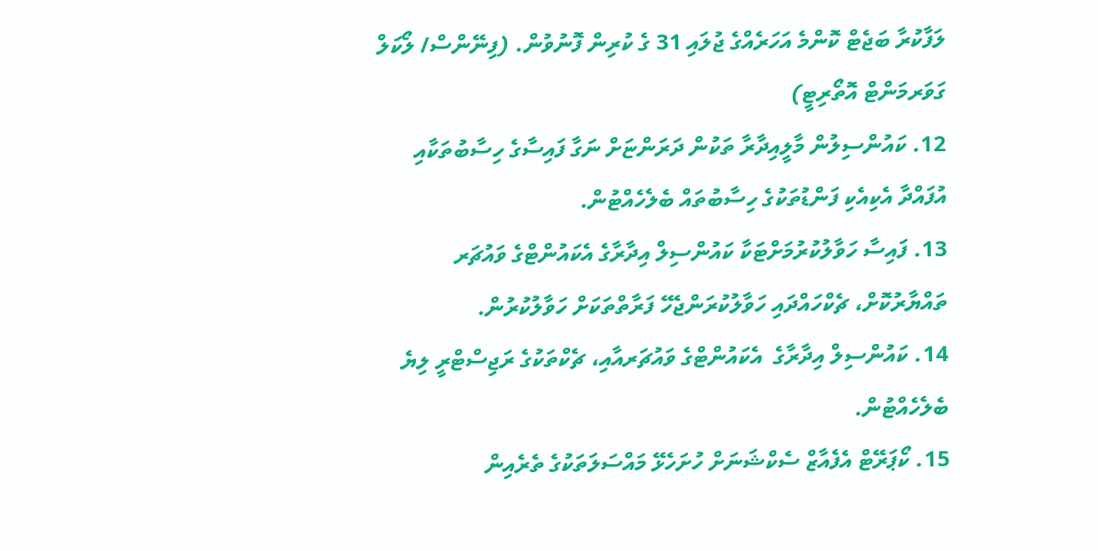ލަފާކުރާ ބަޖެޓް ކޮންމެ އަހަރެއްގެ ޖުލައި 31 ގެ ކުރިން ފޮނުވުން. (ފިނޭންސް/ ލޯކަލް ގަވަރމަންޓް އޮތޯރިޓީ)
12. ކައުންސިލުން މާލީއިދާރާ ތަކުން ދަރަންޏަށް ނަގާ ފައިސާގެ ހިސާބުތަކާއި އުފައްދާ އެކިއެކި ފަންޑުތަކުގެ ހިސާބުތައް ބެލެހެއްޓުން.
13. ފައިސާ ހަވާލުކުރުމަށްޓަކާ ކައުންސިލް އިދާރާގެ އެކައުންޓްގެ ވައުޗަރ ތައްޔާރުކޮށް، ޗެކްހައްދައި ހަވާލުކުރަންޖެހޭ ފަރާތްތަކަށް ހަވާލުކުރުން.
14. ކައުންސިލް އިދާރާގެ  އެކައުންޓްގެ ވައުޗަރއާއި، ޗެކްތަކުގެ ރަޖިސްޓްރީ ލިޔެ ބެލެހެއްޓުން.
15. ކޯޕަރޭޓް އެފެއާޒް ސެކްޝަނަށް ހުށަހެޅޭ މައްސަލަތަކުގެ ތެރެއިން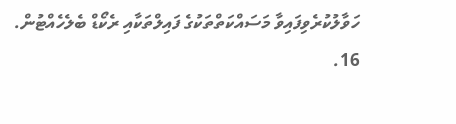ހަވާލުކުރެވިފައިވާ މަސައްކަތްތަކުގެ ފައިލްތަކާއި ރެކޯޑް ބެލެހެއްޓުން.
16.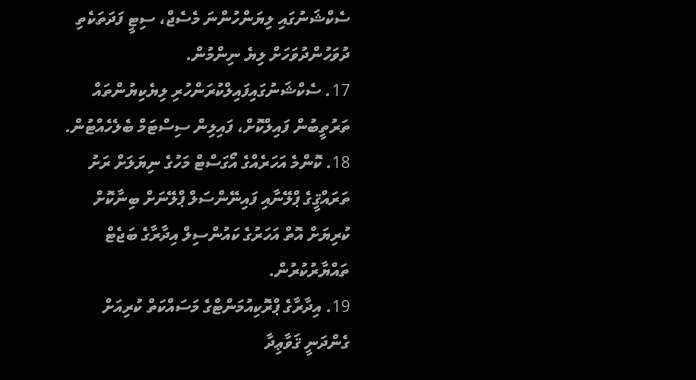ސެކްޝަނުގައި ލިޔަންހުންނަ މެސެޖް، ސިޓީ ފަދަތަކެތި ދުވަހުންދުވަހަށް ލިޔެ ނިންމުން.
17. ސެކްޝަނުގައިފައިލްކުރަންހުރި ލިޔެކިޔުންތައް ތަރުތީބުން ފައިލްކޮށް، ފައިލިން ސިސްޓަމް ބެލެހެއްޓުން.
18. ކޮންމެ އަހަރެއްގެ އޯގަސްޓް މަހުގެ ނިޔަލަށް ރަށު ތަރައްޤީގެ ޕްލޭނާއި ފައިނޭންސަލް ޕްލޭނަށް ބިނާކޮށް ކުރިޔަށް އޮތް އަހަރުގެ ކައުންސިލް އިދާރާގެ ބަޖެޓް ތައްޔާރުކުރުން.
19. އިދާރާގެ ޕްރޮކިއުމަންޓްގެ މަސައްކަތް ކުރިއަށް ގެންދަނީ ޤަވާޢިދާ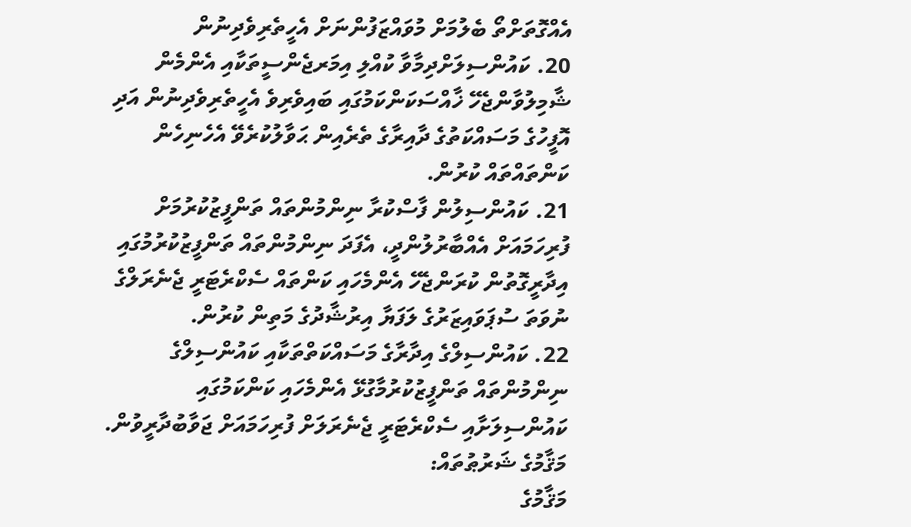އެއްގޮތަށްތޯ ބެލުމަށް މުވައްޒަފުންނަށް އެހީތެރިވެދިނުން
20. ކައުންސިލަށްދިމާވާ ކުއްލި އިމަރޖެންސީތަކާއި އެންމެން ޝާމިލުވާންޖެހޭ ޚާއްސަކަންކަމުގައި ބައިވެރިވެ އެހީތެރިވެދިނުން އަދި އޮފީހުގެ މަސައްކަތުގެ ދާއިރާގެ ތެރެއިން ޙަވާލުކުރެވޭ އެހެނިހެން ކަންތައްތައް ކުރުން.
21. ކައުންސިލުން ފާސްކުރާ ނިންމުންތައް ތަންފީޒުކުރުމަށް ފުރިހަމައަށް އެއްބާރުލުންދީ، އެފަދަ ނިންމުންތައް ތަންފީޒުކުރުމުގައި އިދާރީގޮތުން ކުރަންޖެހޭ އެންމެހައި ކަންތައް ސެކްރެޓަރީ ޖެނެރަލްގެ ނުވަތަ ސުޕަވައިޒަރުގެ ލަފަޔާ އިރުޝާދުގެ މަތިން ކުރުން.
22. ކައުންސިލްގެ އިދާރާގެ މަސައްކަތްތަކާއި ކައުންސިލްގެ ނިންމުންތައް ތަންފީޒުކުރުމާގުޅޭ އެންމެހައި ކަންކަމުގައި ކައުންސިލަށާއި ސެކްރެޓަރީ ޖެނެރަލަށް ފުރިހަމައަށް ޖަވާބުދާރީވުން.
މަޤާމުގެ ޝަރުޠުތައް:
މަޤާމުގެ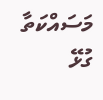މަސައްކަތާ ގުޅޭ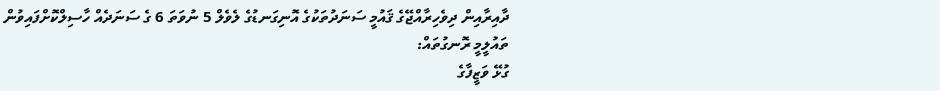ދާއިރާއިން ދިވެހިރާއްޖޭގެ ޤައުމީ ސަނަދުތަކުގެ އޮނިގަނޑުގެ ލެވެލް 5 ނުވަތަ 6 ގެ ސަނަދެއް ހާސިލްކޮށްފައިވުން
ތައުލީމީ ރޮނގުތައް:
ގުޅޭ ވަޒީފާގެ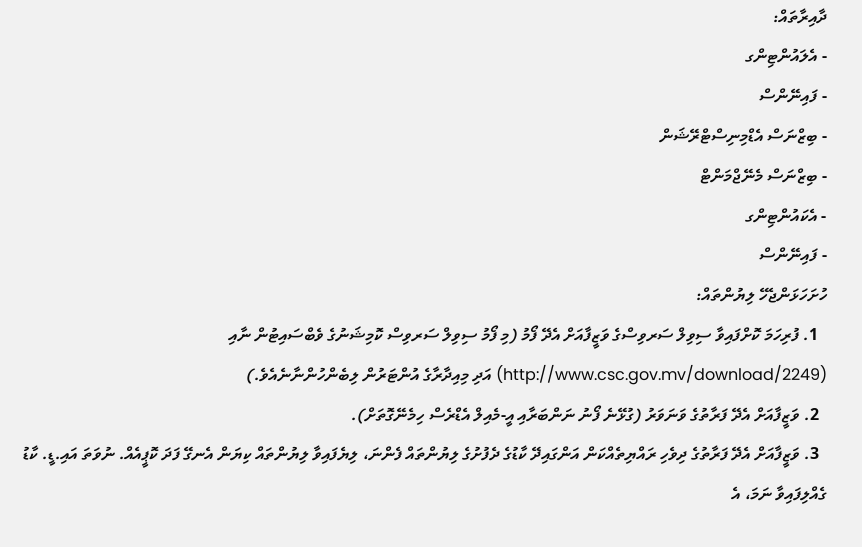ދާއިރާތައް:
- އެލައުންޓިންގ
- ފައިނޭންސް
- ބިޒްނަސް އެޑްމިނިސްޓްރޭޝަން
- ބިޒްނަސް މެނޭޖްމަންޓް
- އެކައުންޓިންގ
- ފައިނޭންސް
ހުށަހަޅަންޖެހޭ ލިޔުންތައް:
  1. ފުރިހަމަ ކޮށްފައިވާ ސިވިލް ސަރވިސްގެ ވަޒީފާއަށް އެދޭ ފޯމު (މި ފޯމު ސިވިލް ސަރވިސް ކޮމިޝަނުގެ ވެބްސައިޓުން ނާއި (http://www.csc.gov.mv/download/2249) އަދި މިއިދާރާގެ އުންޓަރުން ލިބެންހުންނާނެއެވެ.)
  2. ވަޒީފާއަށް އެދޭ ފަރާތުގެ ވަނަވަރު (ގުޅޭނެ ފޯނު ނަންބަރާއި އީ-މެއިލް އެޑްރެސް ހިމެނޭގޮތަށް).
  3. ވަޒީފާއަށް އެދޭ ފަރާތުގެ ދިވެހި ރައްޔިތެއްކަން އަންގައިދޭ ކާޑުގެ ދެފުށުގެ ލިޔުންތައް ފެންނަ، ލިޔެފައިވާ ލިޔުންތައް ކިޔަން އެނގޭ ފަދަ ކޮޕީއެއް. ނުވަތަ އައި.ޑީ. ކާޑު ގެއްލިފައިވާ ނަމަ، އެ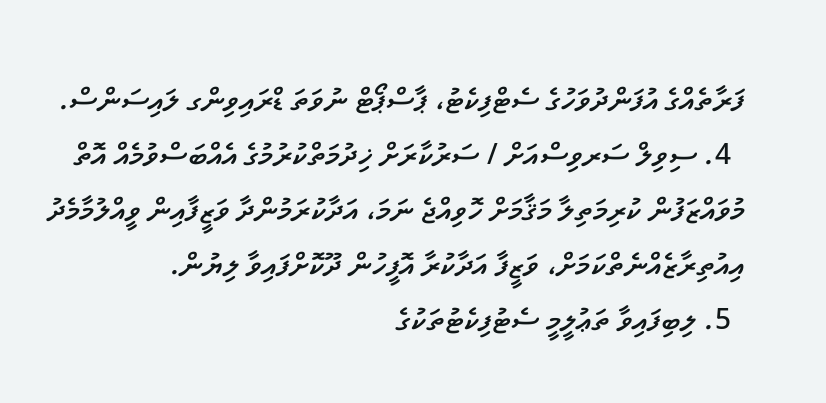ފަރާތެއްގެ އުފަންދުވަހުގެ ސެޓްފިކެޓު، ޕާސްޕޯޓް ނުވަތަ ޑްރައިވިންގ ލައިސަންސް.
  4. ސިވިލް ސަރވިސްއަށް / ސަރުކާރަށް ޚިދުމަތްކުރުމުގެ އެއްބަސްވުމެއް އޮތް މުވައްޒަފުން ކުރިމަތިލާ މަޤާމަށް ހޮވިއްޖެ ނަމަ، އަދާކުރަމުންދާ ވަޒީފާއިން ވީއްލުމާމެދު އިއުތިރާޒެއްނެތްކަމަށް، ވަޒީފާ އަދާކުރާ އޮފީހުން ދޫކޮށްފައިވާ ލިޔުން.
  5. ލިބިފައިވާ ތަޢުލީމީ ސެޓުފިކެޓުތަކުގެ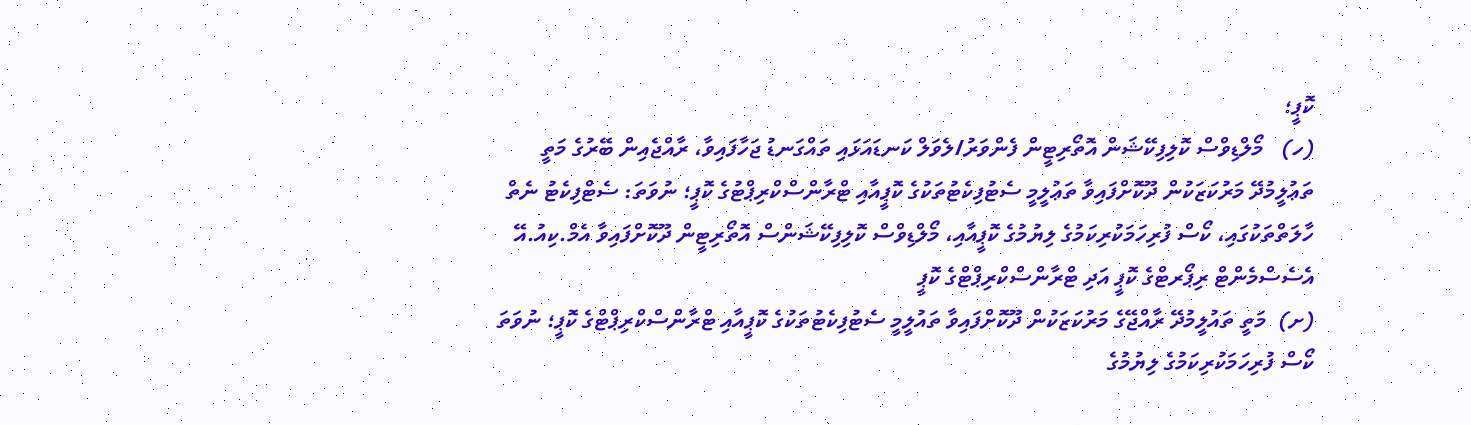ކޮޕީ؛
(ހ)   މޯލްޑިވްސް ކޮލިފިކޭޝަން އޮތޯރިޓީން ފެންވަރު/ލެވަލް ކަނޑައަޅައި ތައްގަނޑު ޖަހާފައިވާ، ރާއްޖެއިން ބޭރުގެ މަތީ ތަޢުލީމުދޭ މަރުކަޒަކުން ދޫކޮށްފައިވާ ތަޢުލީމީ ސެޓުފިކެޓުތަކުގެ ކޮޕީއާއި ޓްރާންސްކްރިޕްޓުގެ ކޮޕީ؛ ނުވަތަ: ސެޓްފިކެޓު ނެތް ހާލަތްތަކުގައި، ކޯސް ފުރިހަމަކުރިކަމުގެ ލިޔުމުގެ ކޮޕީއާއި، މޯލްޑިވްސް ކޮލިފިކޭޝަންސް އޮތޯރިޓީން ދޫކޮށްފައިވާ އެމް.ކިއު.އޭ އެސެސްމެންޓް ރިޕޯރޓްގެ ކޮޕީ އަދި ޓްރާންސްކްރިޕްޓްގެ ކޮޕީ
(ށ)  މަތީ ތައުލީމުދޭ ރާއްޖޭގެ މަރުކަޒަކުން ދޫކޮށްފައިވާ ތައުލީމީ ސެޓުފިކެޓުތަކުގެ ކޮޕީއާއި ޓްރާންސްކްރިޕްޓްގެ ކޮޕީ؛ ނުވަތަ ކޯސް ފުރިހަމަކުރިކަމުގެ ލިޔުމުގެ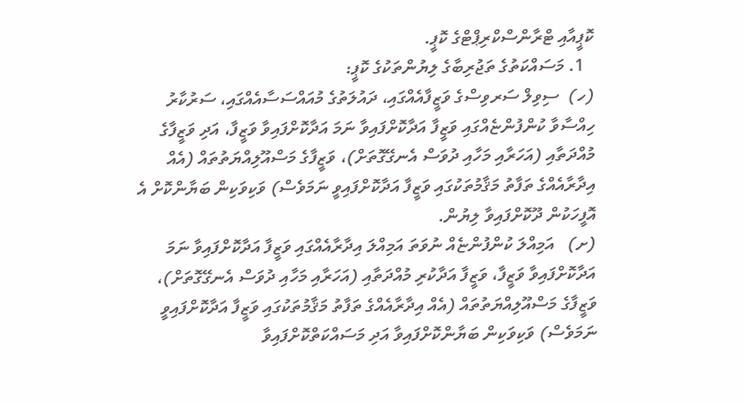ކޮޕީއާއި ޓްރާންސްކްރިޕްޓްގެ ކޮޕީ.
  1. މަސައްކަތުގެ ތަޖުރިބާގެ ލިޔުންތަކުގެ ކޮޕީ:
(ހ)  ސިވިލް ސަރވިސްގެ ވަޒީފާއެއްގައި، ދައުލަތުގެ މުއައްސަސާއެއްގައި، ސަރުކާރު ހިއްސާވާ ކުންފުންޏެއްގައި ވަޒީފާ އަދާކޮށްފައިވާ ނަމަ އަދާކޮށްފައިވާ ވަޒީފާ، އަދި ވަޒީފާގެ މުއްދަތާއި (އަހަރާއި މަހާއި ދުވަސް އެނގޭގޮތަށް)، ވަޒީފާގެ މަސްއޫލިއްޔަތުތައް (އެއް އިދާރާއެއްގެ ތަފާތު މަޤާމުތަކުގައި ވަޒީފާ އަދާކޮށްފައިވީ ނަމަވެސް) ވަކިވަކިން ބަޔާންކޮށް އެ އޮފީހަކުން ދޫކޮށްފައިވާ ލިޔުން.
(ށ)   އަމިއްލަ ކުންފުންޏެއް ނުވަތަ އަމިއްލަ އިދާރާއެއްގައި ވަޒީފާ އަދާކޮށްފައިވާ ނަމަ އަދާކޮށްފައިވާ ވަޒީފާ، ވަޒީފާ އަދާކުރި މުއްދަތާއި (އަހަރާއި މަހާއި ދުވަސް އެނގޭގޮތަށް)، ވަޒީފާގެ މަސްއޫލިއްޔަތުތައް (އެއް އިދާރާއެއްގެ ތަފާތު މަޤާމުތަކުގައި ވަޒީފާ އަދާކޮށްފައިވީ ނަމަވެސް) ވަކިވަކިން ބަޔާންކޮށްފައިވާ އަދި މަސައްކަތްކޮށްފައިވާ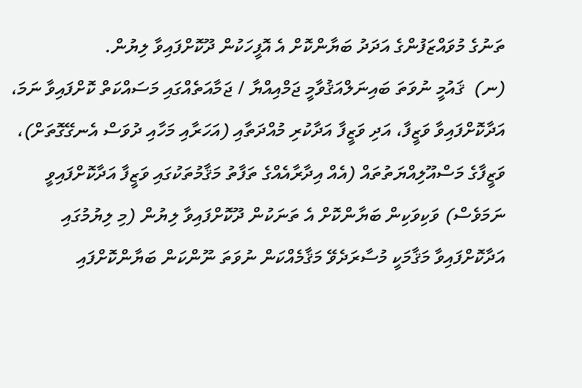ތަނުގެ މުވައްޒަފުންގެ އަދަދު ބަޔާންކޮށް އެ އޮފީހަކުން ދޫކޮށްފައިވާ ލިޔުން.
(ނ)  ޤައުމީ ނުވަތަ ބައިނަލްއަޤުވާމީ ޖަމްއިއްޔާ / ޖަމާއަތެއްގައި މަސައްކަތް ކޮށްފައިވާ ނަމަ، އަދާކޮށްފައިވާ ވަޒީފާ، އަދި ވަޒީފާ އަދާކުރި މުއްދަތާއި (އަހަރާއި މަހާއި ދުވަސް އެނގޭގޮތަށް)، ވަޒީފާގެ މަސްއޫލިއްޔަތުތައް (އެއް އިދާރާއެއްގެ ތަފާތު މަޤާމުތަކުގައި ވަޒީފާ އަދާކޮށްފައިވީ ނަމަވެސް) ވަކިވަކިން ބަޔާންކޮށް އެ ތަނަކުން ދޫކޮށްފައިވާ ލިޔުން (މި ލިޔުމުގައި އަދާކޮށްފައިވާ މަޤާމަކީ މުސާރަދެވޭ މަޤާމެއްކަން ނުވަތަ ނޫންކަން ބަޔާންކޮށްފައި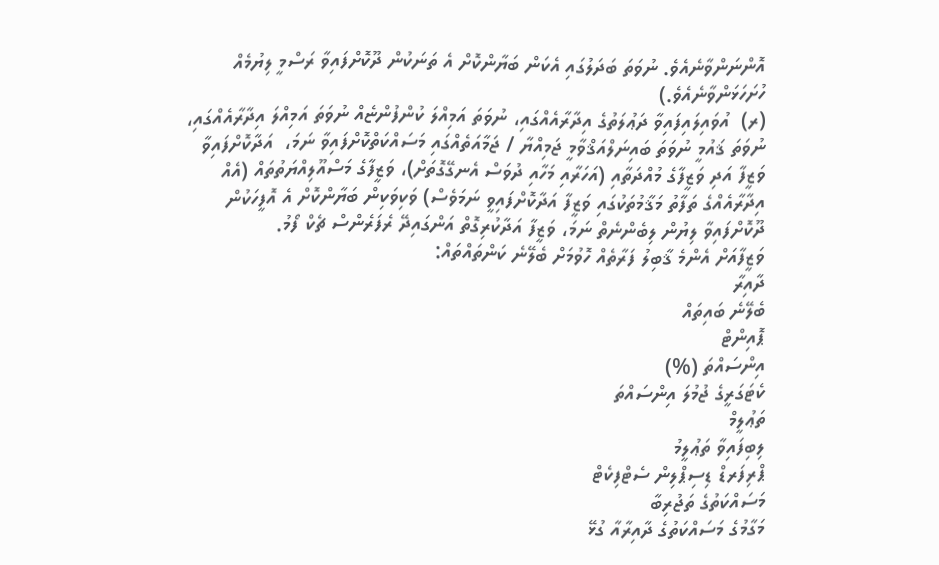އޮންނަންވާނެއެވެ. ނުވަތަ ބަދަލުގައި އެކަން ބަޔާންކޮށް އެ ތަނަކުން ދޫކޮށްފައިވާ ރަސްމީ ލިޔުމެއް ހުށަހަޅަންވާނެއެވެ.)
(ރ)  އުވައިލައިފައިވާ ދަޢުލަތުގެ އިދާރާއެއްގައި، ނުވަތަ އަމިއްލަ ކުންފުންޏެއް ނުވަތަ އަމިއްލަ އިދާރާއެއްގައި، ނުވަތަ ޤައުމީ ނުވަތަ ބައިނަލްއަޤްވާމީ ޖަމިއްޔާ / ޖަމާއަތެއްގައި މަސައްކަތްކޮށްފައިވާ ނަމަ،  އަދާކޮށްފައިވާ ވަޒީފާ އަދި ވަޒީފާގެ މުއްދަތާއި (އަހަރާއި މަހާއި ދުވަސް އެނގޭގޮތަށް)، ވަޒީފާގެ މަސްއޫލިއްޔަތުތައް (އެއް އިދާރާއެއްގެ ތަފާތު މަޤާމުތަކުގައި ވަޒީފާ އަދާކޮށްފައިވީ ނަމަވެސް) ވަކިވަކިން ބަޔާންކޮށް އެ އޮފީހަކުން ދޫކޮށްފައިވާ ލިޔުން ލިބެންނެތް ނަމަ، ވަޒީފާ އަދާކުރިގޮތް އަންގައިދޭ ރެފަރެންސް ޗެކް ފޯމު.
ވަޒީފާއަށް އެންމެ ޤާބިލު ފަރާތެއް ހޮވުމަށް ބެލޭނެ ކަންތައްތައް:
ދާއިރާ
ބެލޭނެ ބައިތައް
ޕޮއިންޓް
އިންސައްތަ (%)
ކެޓަގަރީގެ ޖުމުލަ އިންސައްތަ
ތަޢުލީމް
ލިބިފައިވާ ތަޢުލީމު
ޕްރިފަރޑް ޑިސިޕްލިން ސެޓްފިކެޓް
މަސައްކަތުގެ ތަޖުރިބާ
މަގާމުގެ މަސައްކަތުގެ ދާއިރާއާ ގުޅޭ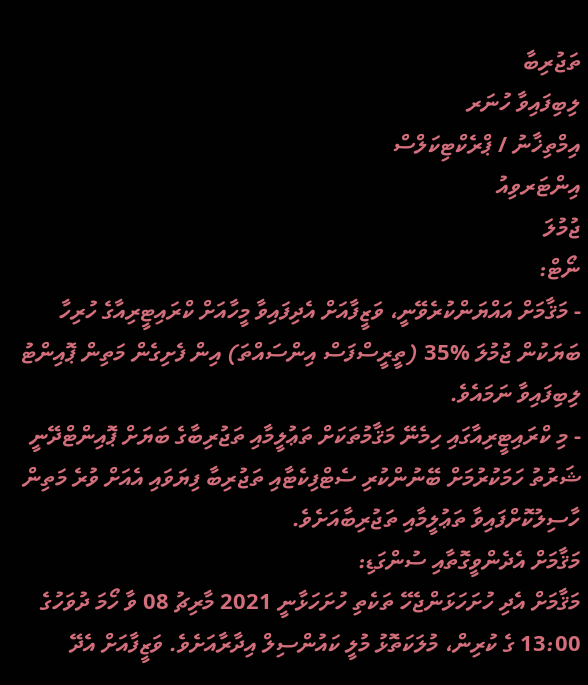ތަޖުރިބާ
ލިބިފައިވާ ހުނަރ
އިމްތިޚާނު / ޕްރެކްޓިކަލްސް
އިންޓަރވިއު
ޖުމުލަ
ނޯޓް:
- މަޤާމަށް އައްޔަންކުރެވޭނީ، ވަޒީފާއަށް އެދިފައިވާ މީހާއަށް ކްރައިޓީރިއާގެ ހުރިހާ ބަޔަކުން ޖުމުލަ %35 (ތީރީސްފަސް އިންސައްތަ) އިން ފެށިގެން މަތިން ޕޮއިންޓު ލިބިފައިވާ ނަމައެވެ.
- މި ކްރައިޓީރިއާގައި ހިމެނޭ މަޤާމުތަކަށް ތަޢުލީމާއި ތަޖުރިބާގެ ބަޔަށް ޕޮއިންޓްދޭނީ ޝަރުތު ހަމަކުރުމަށް ބޭނުންކުރި ސެޓްފިކެޓާއި ތަޖުރިބާ ފިޔަވައި އެއަށް ވުރެ މަތިން ހާސިލުކޮށްފައިވާ ތަޢުލީމާއި ތަޖުރިބާއަށެވެ.
މަޤާމަށް އެދެންވީގޮތާއި ސުންގަޑި:
މަޤާމަށް އެދި ހުށަހަޅަންޖެހޭ ތަކެތި ހުށަހަޅާނީ 2021 މާރިޗު 08 ވާ ހޯމަ ދުވަހުގެ 13:00 ގެ ކުރިން، މުލަކަތޮޅު މުލީ ކައުންސިލް އިދާރާއަށެވެ. ވަޒީފާއަށް އެދޭ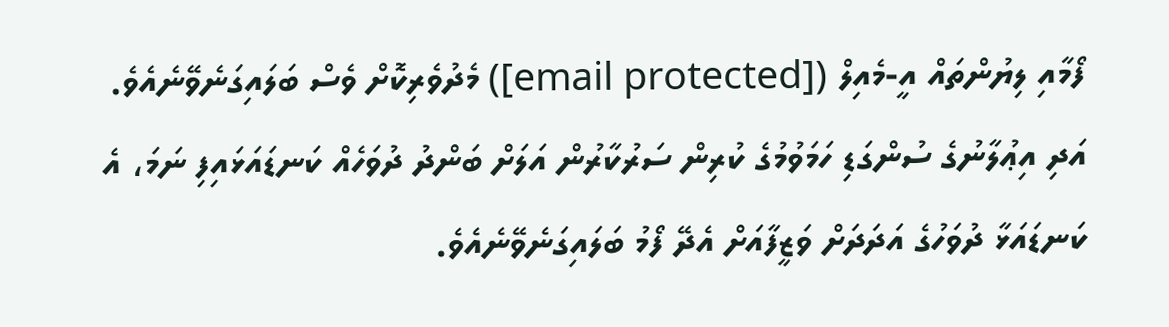ފޯމާއި ލިޔުންތައް އީ-މެއިލް ([email protected]) މެދުވެރިކޮށް ވެސް ބަލައިގަނެވޭނެއެވެ.
އަދި އިޢުލާނުގެ ސުންގަޑި ހަމަވުމުގެ ކުރިން ސަރުކާރުން އަލަށް ބަންދު ދުވަހެއް ކަނޑައަޅައިފި ނަމަ، އެ ކަނޑައަޅާ ދުވަހުގެ އަދަދަށް ވަޒީފާއަށް އެދޭ ފޯމު ބަލައިގަނެވޭނެއެވެ.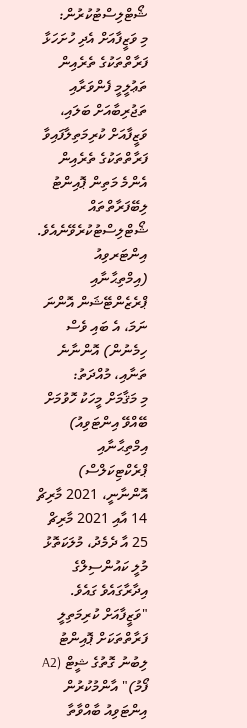ޝޯޓްލިސްޓުކުރުން:
މި ވަޒީފާއަށް އެދި ހުށަހަޅާ ފަރާތްތަކުގެ ތެރެއިން ތަޢުލީމީ ފެންވަރާއި ތަޖުރިބާއަށް ބަލައި، ވަޒީފާއަށް ކުރިމަތިލާފައިވާ ފަރާތްތަކުގެ ތެރެއިން އެންމެ މަތިން ޕޮއިންޓު ލިބޭފަރާތްތައް ޝޯޓްލިސްޓުކުރެވޭނެއެވެ.
އިންޓަރވިއު (އިމްތިޙާނާއި ޕްރެޒެންޓޭޝަން އޮންނަ ނަމަ، އެ ބައި ވެސް ހިމެނުން) އޮންނާނެ ތަނާއި، މުއްދަތު:
މި މަޤާމަށް މީހަކު ހޮވުމަށް ބޭއްވޭ އިންޓަވިއު) އިމްތިޙާނާއި ޕްރެކްޓިކަލްސް) އޮންނާނީ، 2021 މާރިޗް 14 އާއި 2021 މާރިޗް 25 އާ ދެމެދު، މުލަކަތޮޅު މުލީ ކައުންސިލްގެ އިދާރާގައެވެ ގައެވެ.
"ވަޒީފާއަށް ކުރިމަތިލީ ފަރާތްތަކަށް ޕޮއިންޓު ލިބުނު ގޮތުގެ ޝީޓް (A2 ފޯމު)" އާންމުކުރުން
އިންޓަވިއު ބާއްވާތާ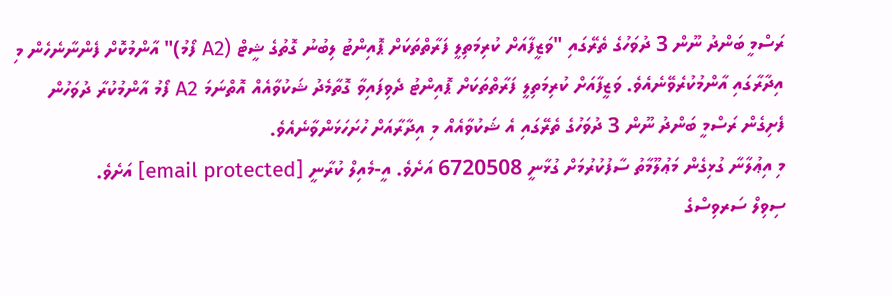ރަސްމީ ބަންދު ނޫން 3 ދުވަހުގެ ތެރޭގައި "ވަޒީފާއަށް ކުރިމަތިލީ ފަރާތްތަކަށް ޕޮއިންޓު ލިބުނު ގޮތުގެ ޝީޓް (A2 ފޯމު)" އާންމުކޮށް ފެންނާނެހެން މި އިދާރާގައި އާންމުކުރެވޭނެއެވެ. ވަޒީފާއަށް ކުރިމަތިލީ ފަރާތްތަކަށް ޕޮއިންޓު ދެވިފައިވާ ގޮތާމެދު ޝަކުވާއެއް އޮތްނަމަ A2 ފޯމު އާންމުކުރާ ދުވަހުން ފެށިގެން ރަސްމީ ބަންދު ނޫން 3 ދުވަހުގެ ތެރޭގައި އެ ޝަކުވާއެއް މި އިދާރާއަށް ހުށަހަޅަންވާނެއެވެ.
މި އިޢުލާނާ ގުޅިގެން މަޢުލޫމާތު ސާފުކުރުމަށް ގުޅާނީ 6720508 އަށެވެ. އީ-މެއިލް ކުރާނީ [email protected] އަށެވެ.
ސިވިލް ސަރވިސްގެ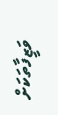ވަޒީފާތަކަށް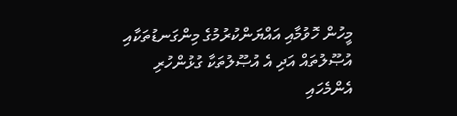މީހުން ހޮވުމާއި އައްޔަންކުރުމުގެ މިންގަނޑުތަކާއި އުޞޫލުތައް އަދި އެ އުޞޫލުތަކާ ގުޅުންހުރި އެންމެހައި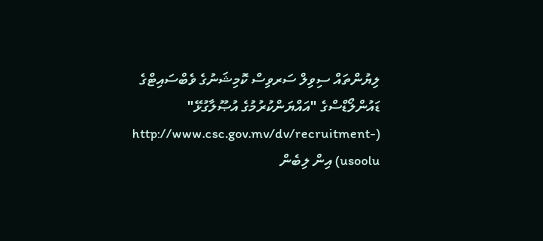ލިޔުންތައް ސިވިލް ސަރވިސް ކޮމިޝަނުގެ ވެބްސައިޓްގެ ޑައުންލޯޑްސްގެ "އައްޔަންކުރުމުގެ އުޞޫލާގުޅޭ" (http://www.csc.gov.mv/dv/recruitment-usoolu) އިން ލިބެން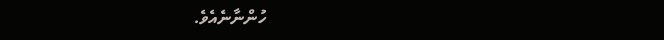ހުންނާނެއެވެ.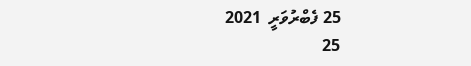25 ފެބްރުވަރީ  2021
25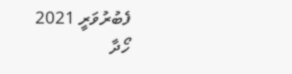ފެބުރުވަރީ 2021
ހޯދާ